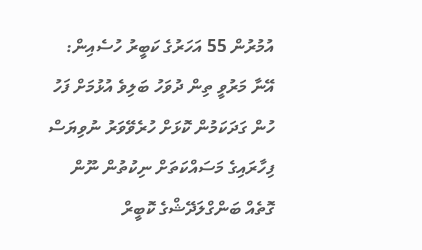އުމުރުން 55 އަހަރުގެ ކަބީރު ހުސެއިން: އޭނާ މަރުވީ ތިން ދުވަހު ބަލިވެ އުޅުމަށް ފަހު
ހުން ގަދަކަމުން ކޮޅަށް ހުރެވޭވަރު ނުވިޔަސް ފިހާރައިގެ މަސައްކަތަށް ނިކުތުން ނޫން ގޮތެއް ބަންގްލަދޭޝްގެ ކޮބީރް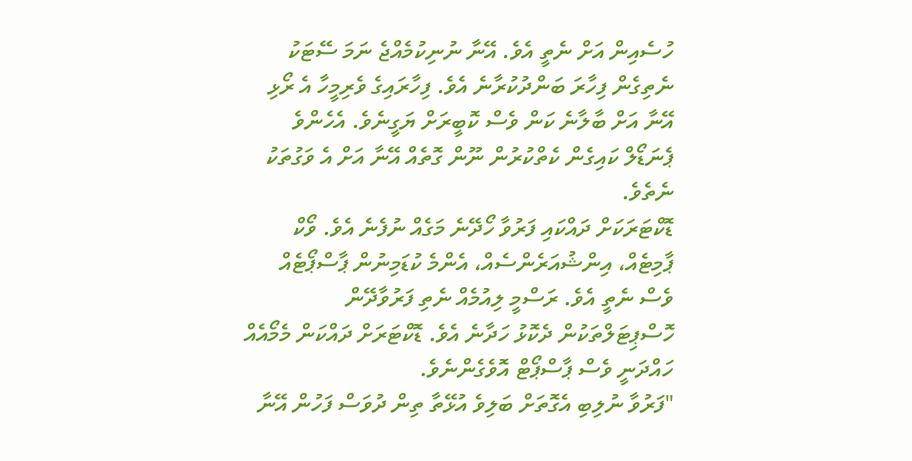ހުސެއިން އަށް ނެތީ އެވެ. އޭނާ ނުނިކުމެއްޖެ ނަމަ ސޭޓަކު ނެތިގެން ފިހާރަ ބަންދުކުރާނެ އެވެ. ފިހާރައިގެ ވެރިމީހާ އެ ރޯޅި އޭނާ އަށް ބާލާނެ ކަން ވެސް ކޮބީރަށް ޔަގީނެވެ. އެހެންވެ ޕެނަޑޯލް ކައިގެން ކެތްކުރުން ނޫން ގޮތެއް އޭނާ އަށް އެ ވަގުތަކު ނެތެވެ.
ޑޮކްޓަރަކަށް ދައްކައި ފަރުވާ ހޯދޭނެ މަގެއް ނުފެނެ އެވެ. ވޯކް ޕާމިޓެއް، އިންޝުއަރެންސެއް، އެންމެ ކުޑަމިނުން ޕާސްޕޯޓެއް ވެސް ނެތީ އެވެ. ރަސްމީ ލިއުމެއް ނެތި ފަރުވާދޭން ހޮސްޕިޓަލްތަކުން ދެކޮޅު ހަދާނެ އެވެ. ޑޮކްޓަރަށް ދައްކަން މެމޯއެއް ހައްދަނީ ވެސް ޕާސްޕޯޓް އޮވެގެންނެވެ.
"ފަރުވާ ނުލިބި އެގޮތަށް ބަލިވެ އުޅޭތާ ތިން ދުވަސް ފަހުން އޭނާ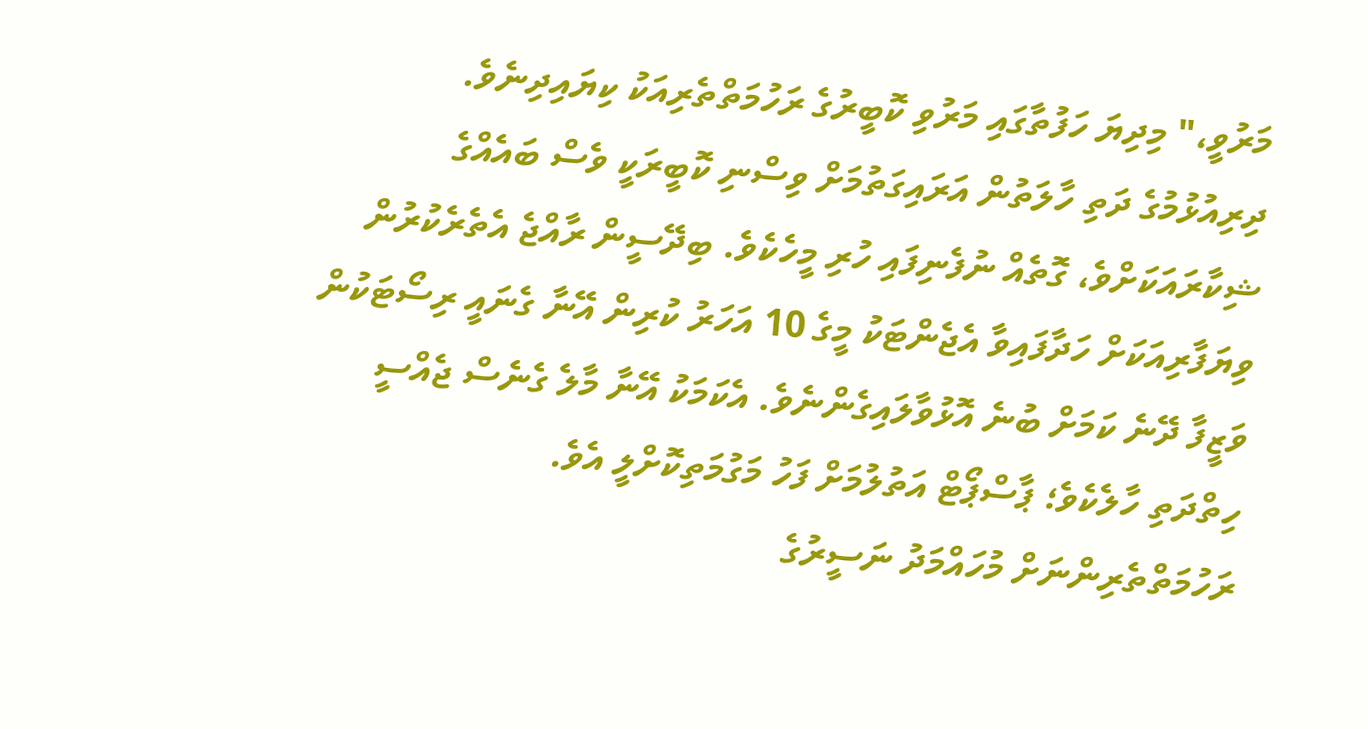މަރުވީ،" މިދިޔަ ހަފުތާގައި މަރުވި ކޮބީރުގެ ރަހުމަތްތެރިއަކު ކިޔައިދިނެވެ.
ދިރިއުޅުމުގެ ދަތި ހާލަތުން އަރައިގަތުމަށް ވިސްނި ކޮބީރަކީ ވެސް ބައެއްގެ ޝިކާރައަކަށްވެ، ގޮތެއް ނުފެނިފައި ހުރި މީހެކެވެ. ބިދޭސީން ރާއްޖެ އެތެރެކުރުން ވިޔަފާރިއަކަށް ހަދާފައިވާ އެޖެންޓަކު މީގެ 10 އަހަރު ކުރިން އޭނާ ގެނައީ ރިސޯޓަކުން ވަޒީފާ ދޭނެ ކަމަށް ބުނެ އޮޅުވާލައިގެންނެވެ. އެކަމަކު އޭނާ މާލެ ގެނެސް ޖެއްސީ ހިތްދަތި ހާލެކެވެ؛ ޕާސްޕޯޓް އަތުލުމަށް ފަހު މަގުމަތިކޮށްލީ އެވެ.
ރަހުމަތްތެރިންނަށް މުހައްމަދު ނަސީރުގެ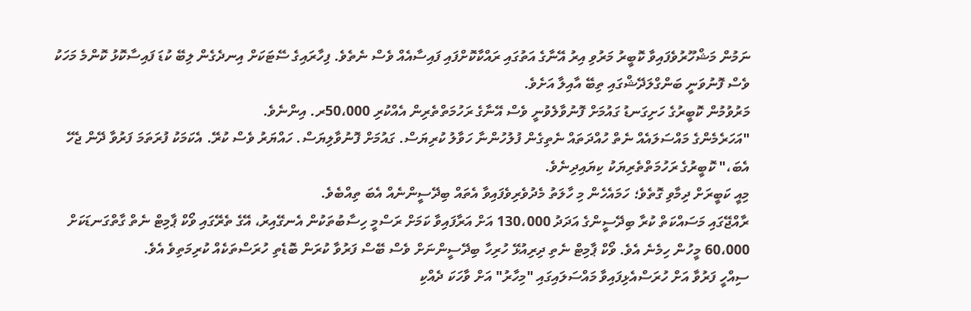ނަމުން މަޝްހޫރުވެފައިވާ ކޮބީރު މަރުވި އިރު އޭނާގެ އަތުގައި ރައްކާކޮށްފައި ފައިސާއެއް ވެސް ނެތެވެ. ފިހާރައިގެ ސޭޓަކަށް އިނދެގެން ލިބޭ ކުޑަ ފައިސާކޮޅު ކޮންމެ މަހަކު ވެސް ފޮނުވަނީ ބަންގްލަދޭޝްގައި ތިބޭ އާއިލާ އަށެވެ.
މަރުވުމުން ކޮބީރުގެ ހަށިގަނޑު ގައުމަށް ފޮނުވާލެވުނީ ވެސް އޭނާގެ ރަހުމަތްތެރިން އެއްކުރި 50،000ރ. އިންނެވެ.
"އަހަރެމެންގެ މައްސަލައެއް ނެތް ހުއްދަތައް ނެތިގެން ފުލުހުންނާ ހަވާލު ކުރިޔަސް. ގައުމަށް ފޮނުވާލިޔަސް. ހައްޔަރު ވެސް ކުރޭ. އެކަމަކު ފުރަތަމަ ފަރުވާ ދޭން ޖެހޭ އެބަ،" ކޮބީރުގެ ރަހުމަތްތެރިޔަކު ކިޔައިދިނެވެ.
މިއީ ކަބީރަށް ދިމާވި ގޮތެވެ؛ ހަމައެހެން މި ހާލަތު މެދުވެރިވެފައިވާ އެތައް ބިދޭސީންނެއް އެބަ ތިއްބެވެ.
ރާއްޖޭގައި މަސައްކަތް ކުރާ ބިދޭސީންގެ އަދަދު 130،000 އަށް އަރާފައިވާ ކަމަށް ރަސްމީ ހިސާބުތަކުން އެނގޭއިރު، އޭގެ ތެރޭގައި ވޯކް ޕާމިޓް ނެތް ގާތްގަނޑަކަށް 60،000 މީހުން ހިމެނެ އެވެ. ވޯކް ޕާމިޓް ނެތި ދިރިއުޅޭ ހުރިހާ ބިދޭސީންނަށް ވެސް ބޭސް ފަރުވާ ކުރަން ބޮޑެތި ހުރަސްތަކެއް ކުރިމަތިވެ އެވެ.
ސިއްހީ ފަރުވާ އަށް ހުރަސްއެޅިފައިވާ މައްސަލައިގައި "މިހާރު" އަށް ވާހަކަ ދެއްކި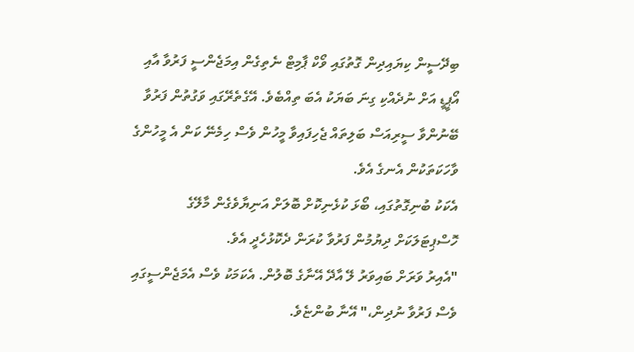ބިދޭސީން ކިޔައިދިން ގޮތުގައި ވޯކް ޕާމިޓް ނެތިގެން އިމަޖެންސީ ފަރުވާ އާއި އޯޕީޑީ އަށް ނުދެއްކި ގިނަ ބަޔަކު އެބަ ތިއްބެވެ. އޭގެތެރޭގައި ވަގުތުން ފަރުވާ ބޭނުންވާ ސީރިއަސް ބަލިތައް ޖެހިފައިވާ މީހުން ވެސް ހިމެނޭ ކަން އެ މީހުންގެ ވާހަކަތަކުން އެނގެ އެވެ.
އެކަކު ބުނިގޮތުގައި، ބޯޅަ ކުޅެނިކޮށް ބޮލަށް އަނިޔާވެގެން މާލޭގެ ހޮސްޕިޓަލަކަށް ދިޔުމުން ފަރުވާ ކުރަން ދެކޮޅުހެދީ އެވެ.
"އެއިރު ވަރަށް ބައިވަރު ލޭ އާދޭ އޭނާގެ ބޮލުން. އެކަމަކު ވެސް އެމަޖެންސީގައި ވެސް ފަރުވާ ނުދިން،" އޭނާ ބުންޏެވެ.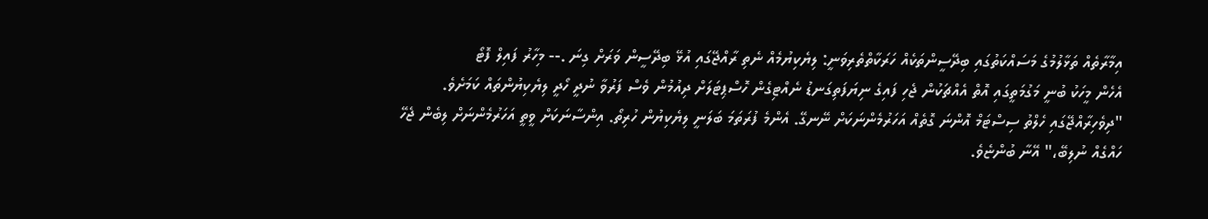އިމާރާތެއް ތަޅާލުމުގެ މަސައްކަތުގައި ބިދޭސީންތަކެއް ހަރަކާތްތެރިވަނީ: ލިޔެކިޔުމެއް ނެތި ރާއްޖޭގައި އުޅޭ ބިދޭސީން ވަރަށް ގިނަ .-- މިހާރު ފައިލް ފޮޓޯ
އެހެން މީހަކު ބުނީ މަގުމަތީގައި އޮތް އެއްޗަކުން ޖެހި ފައިގެ ނިޔަފަތިގަނޑު ނެއްޓިގެން ހޮސްޕިޓަލަށް ދިއުމުން ވެސް ފަރުވާ ނުދީ ހޯދީ ލިޔެކިޔުންތައް ކަމަށެވެ.
"ދިވެހިރާއްޖޭގައި ހެލްތު ސިސްޓަމް އޮންނަ ގޮތެއް އަހަރުމެންނަކަށް ނޭނގޭ. އެންމެ ފުރަތަމަ ބަލަނީ ލިޔެކިޔުން ހުރިތޯ. އިންސާނަކަށް ވީތީ އަހަރުމެންނަށް ލިބެން ޖެހޭ ހައްގެއް ނުލިބޭ،" އޭނާ ބުންޏެވެ.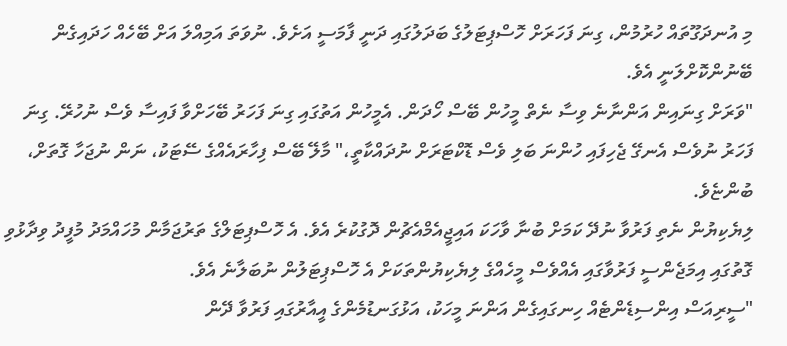މި އުނދަގޫތައް ހުރުމުން، ގިނަ ފަހަރަށް ހޮސްޕިޓަލުގެ ބަދަލުގައި ދަނީ ފާމަސީ އަށެވެ. ނުވަތަ އަމިއްލަ އަށް ބޭހެއް ހަދައިގެން ބޭނުންކޮށްލަނީ އެވެ.
"ވަރަށް ގިނައިން އަންނާނެ ވިސާ ނެތް މީހުން ބޭސް ހޯދަން. އެމީހުން އަތުގައި ގިނަ ފަހަރު ބޭހަށްވާ ފައިސާ ވެސް ނުހުރޭ. ގިނަ ފަހަރު ނުވެސް އެނގޭ ޖެހިފައި ހުންނަ ބަލި ވެސް ޑޮކްޓަރަށް ނުދައްކާތީ،" މާލޭ ބޭސް ފިހާރައެއްގެ ސޭޓަކު، ނަން ނުޖަހާ ގޮތަށް، ބުންޏެވެ.
ލިޔެކިޔުން ނެތި ފަރުވާ ނުދޭ ކަމަށް ބުނާ ވާހަކަ އައިޖީއެމްއެޗުން ދޮގުކުރެ އެވެ. އެ ހޮސްޕިޓަލްގެ ތަރުޖަމާން މުހައްމަދު މުފީދު ވިދާޅުވި ގޮތުގައި އިމަޖެންސީ ފަރުވާގައި އެއްވެސް މީހެއްގެ ލިޔެކިޔުންތަކަށް އެ ހޮސްޕިޓަލުން ނުބަލާނެ އެވެ.
"ސީރިއަސް އިންސިޑެންޓެއް ހިނގައިގެން އަންނަ މީހަކު، އަޅުގަނޑުމެންގެ އީއާރުގައި ފަރުވާ ދޭން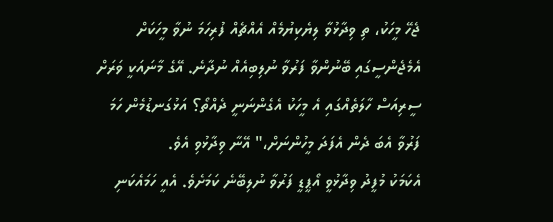ޖެހޭ މީހަކު، ތި ވިދާޅުވާ ލިޔެކިޔުމެއް އެއްޗެއް ފުރިހަމަ ނުވާ މީހަކަށް އެމެޖެންސީގައި ބޭނުންވާ ފަރުވާ ނުލިބިއެއް ނުދާނެ. އޭގެ މާނައަކީ ވަރަށް ސީރިއަސް ހާލަތެއްގައި އެ މީހަކު އެގެންނަނީ ދެއްތޯ؟ އަޅުގަނޑުމެން ހަމަ ފަރުވާ އެބަ ދެން އެފަދަ މީހުންނަށް،" އޭނާ ވިދާޅުވި އެވެ.
އެކަމަކު މުފީދު ވިދާޅުވީ އޯޕީޑީ ފަރުވާ ނުލިބޭނެ ކަމަށެވެ. އެއީ ހަމައެކަނި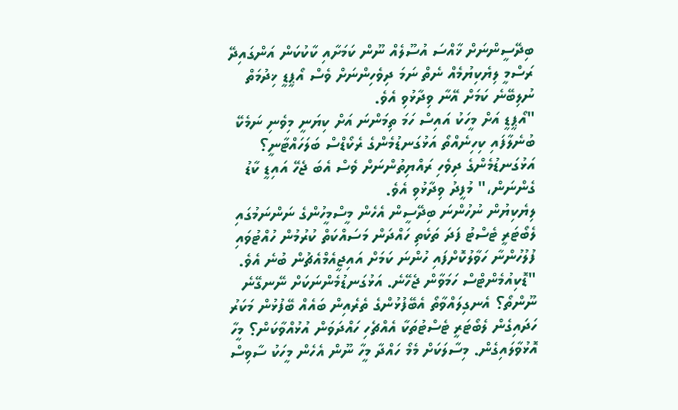ބިދޭސީންނަށް ޚާއްސަ އުސޫލެއް ނޫން ކަމަށާއި ކާކުކަން އަންގައިދޭ ރަސްމީ ލިޔެކިޔުމެއް ނެތް ނަމަ ދިވެހިންނަށް ވެސް އޯޕީޑީ ޚިދުމަތް ނުލިބޭނެ ކަމަށް އޭނާ ވިދާޅުވި އެވެ.
"އޯޕީޑީ އަށް މީހަކު އައިސް ހަމަ ތިމަންނަ އަށް ކިޔަނީ މިވެނި ނަމެކޭ ބުނެލާފައި ކިހިނެއްތޯ އަޅުގަނޑުމެންގެ ރެކޯޑްސް ބަލަހައްޓާނީ؟ އަޅުގަނޑުމެންގެ ދިވެހި ރައްޔިތުންނަށް ވެސް އެބަ ޖެހޭ އައިޑީ ކާޑު ގެންނަން،" މުފީދު ވިދާޅުވި އެވެ.
ލިޔެކިޔުން ނުހުންނަ ބިދޭސީން އެހެން މީސްމީހުންގެ ނަންނަމުގައި ލެބޯޓަރީ ޓެސްޓު ފަދަ ތަކެތި ހައްދަން މަސައްކަތް ކުރުމުން ހުއްޓުވައި ފުލުހުންނާ ހަވާލުކޮށްފައި ހުންނަ ކަމަށް އައިޖީއެމްއެޗުން ބުނެ އެވެ.
"ޑޮކިއުމެންޓްސް ހަމަވާން ޖެހޭނެ. އަޅުގަނޑުމެންނަކަށް ނޭނގޭނެ ނޫންތޯ؟ އެނގިލައްވާތޯ އެބޭފުޅުންގެ ތެރެއިން ބައެއް ބޭފުޅުން މަކަރު ހަދައިގެން ލެބޯޓަރީ ޓެސްޓުތަކާ އެއްޗެހި ހައްދަވަން އުޅުއްވާކަން؟ މީހާ އޮޅުވާލައިގެން. މިސާލަކަށް މެމޯ ހައްދާ މީހާ ނޫން އެހެން މީހަކު ސާވިސް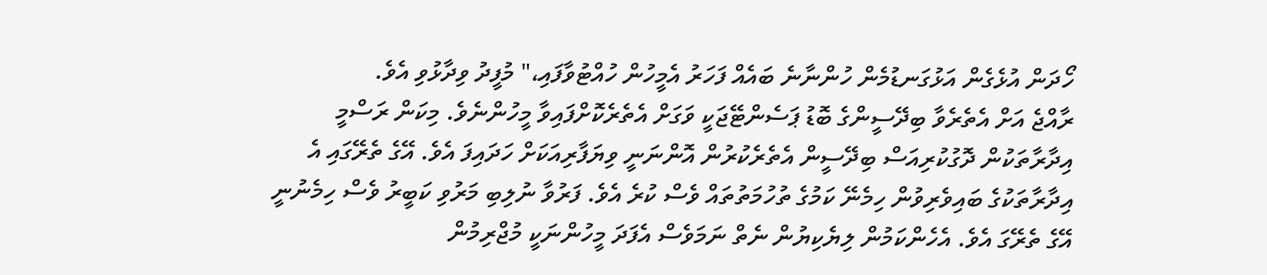ހޯދަން އުޅެގެން އަޅުގަނޑުމެން ހުންނާނެ ބައެއް ފަހަރު އެމީހުން ހުއްޓުވާފައި،" މުފީދު ވިދާޅުވި އެވެ.
ރާއްޖެ އަށް އެތެރެވާ ބިދޭސީންގެ ބޮޑު ޕަސެންޓޭޖަކީ ވަގަށް އެތެރެކޮށްފައިވާ މީހުންނެވެ. މިކަން ރަސްމީ އިދާރާތަކުން ދޮގުކުރިއަސް ބިދޭސީން އެތެރެކުރުން އޮންނަނީ ވިޔަފާރިއަކަށް ހަދައިފަ އެވެ. އޭގެ ތެރޭގައި އެ އިދާރާތަކުގެ ބައިވެރިވުން ހިމެނޭ ކަމުގެ ތުހުމަތުތައް ވެސް ކުރެ އެވެ. ފަރުވާ ނުލިބި މަރުވި ކަބީރު ވެސް ހިމެނުނީ އޭގެ ތެރޭގަ އެވެ. އެހެންކަމުން ލިޔެކިޔުން ނެތް ނަމަވެސް އެފަދަ މީހުންނަކީ މުޖްރިމުން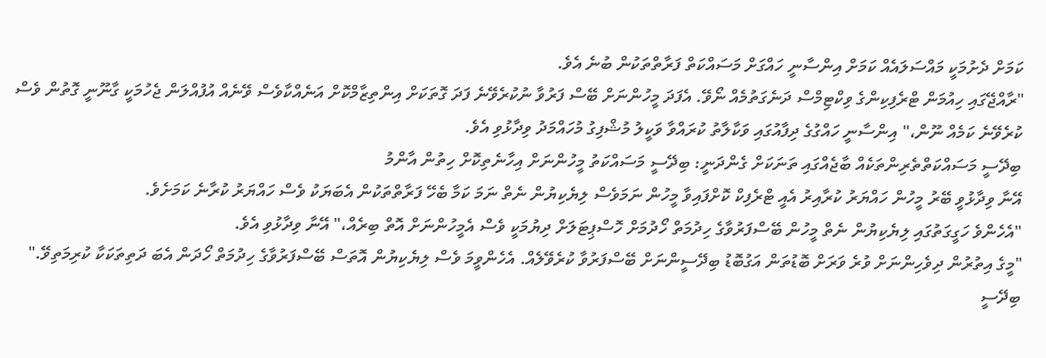ކަމަށް ދެށުމަކީ މައްސަލައެއް ކަމަށް އިންސާނީ ހައްގަށް މަސައްކަތް ފަރާތްތަކުން ބުނެ އެވެ.
"ރާއްޖޭގައި ހިއުމަން ޓްރެފިކިންގެ ވިކްޓިމްސް ދަނެގަތުމެއް ނޯވޭ. އެފަދަ މީހުންނަށް ބޭސް ފަރުވާ ނުކުރެވޭނެ ފަދަ ގޮތަކަށް އިންތިޒާމްކޮށް އަނެއްކާވެސް ވޭނެއް އުފުއްލަން ޖެހުމަކީ ގާނޫނީ ގޮތުން ވެސް ކުރެވޭނެ ކަމެއް ނޫން،" އިންސާނީ ހައްގުގެ ދިފާއުގައި ވަކާލާތު ކުރައްވާ ވަކީލު މުޝްފިގު މުހައްމަދު ވިދާޅުވި އެވެ.
ބިދޭސީ މަސައްކަތްތެރިންތަކެއް ބާޖެއްގައި ތަނަކަށް ގެންދަނީ: ބިދޭސީ މަސައްކަތު މީހުންނަށް އިހާނެތިކޮށް ހިތުން އާންމު
އޭނާ ވިދާޅުވީ ބޭރު މީހުން ހައްޔަރު ކުރާއިރު އެއީ ޓްރެފިކް ކޮށްފައިވާ މީހުން ނަމަވެސް ލިޔެކިޔުން ނެތް ނަމަ ކަމާ ބެހޭ ފަރާތްތަކުން އެބަޔަކު ވެސް ހައްޔަރު ކުރާނެ ކަމަށެވެ.
"އެހެންވެ ހަގީގަތުގައި ލިޔެކިޔުން ނެތް މީހުން ބޭސްފަރުވާގެ ހިދުމަތް ހޯދުމަށް ހޮސްޕިޓަލަށް ދިޔުމަކީ ވެސް އެމީހުންނަށް އޮތް ބިރެއް،" އޭނާ ވިދާޅުވި އެވެ.
"މީގެ އިތުރުން ދިވެހިންނަށް ވުރެ ވަރަށް ބޮޑުތަން އަގުބޮޑު ބިދޭސީންނަށް ބޭސްފަރުވާ ކުރެވޭލެއް. އެހެންވީމަ ވެސް ލިޔެކިޔުން އޮތަސް ބޭސްފަރުވާގެ ހިދުމަތް ހޯދަން އެބަ ދަތިތަކަކާ ކުރިމަތިވޭ."
ބިދޭސީ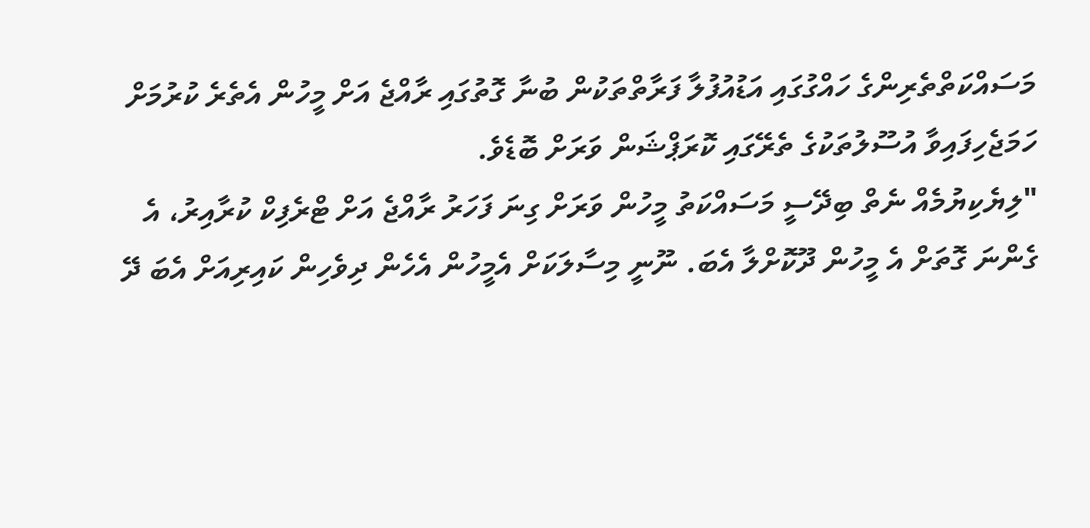މަސައްކަތްތެރިންގެ ހައްގުގައި އަޑުއުފުލާ ފަރާތްތަކުން ބުނާ ގޮތުގައި ރާއްޖެ އަށް މީހުން އެތެރެ ކުރުމަށް ހަމަޖެހިފައިވާ އުސޫލުތަކުގެ ތެރޭގައި ކޮރަޕްޝަން ވަރަށް ބޮޑެވެ.
"ލިޔެކިޔުމެއް ނެތް ބިދޭސީ މަސައްކަތު މީހުން ވަރަށް ގިނަ ފަހަރު ރާއްޖެ އަށް ޓްރެފިކް ކުރާއިރު، އެ ގެންނަ ގޮތަށް އެ މީހުން ދޫކޮށްލާ އެބަ. ނޫނީ މިސާލަކަށް އެމީހުން އެހެން ދިވެހިން ކައިރިއަށް އެބަ ދޭ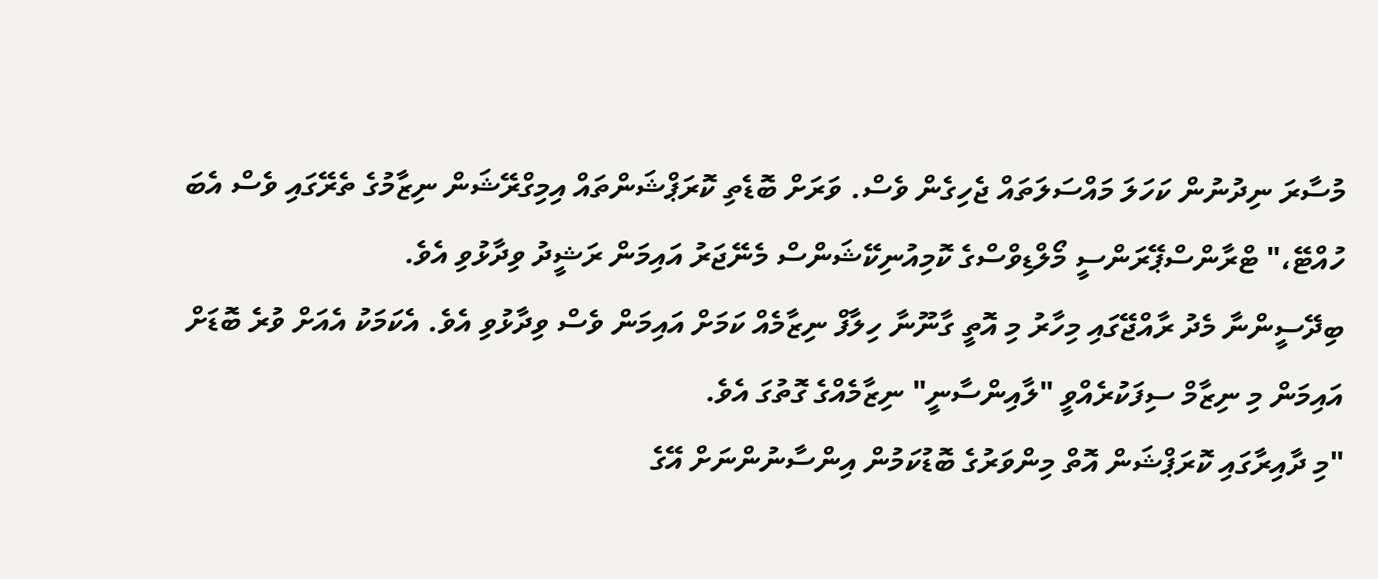މުސާރަ ނިދުނުން ކަހަލަ މައްސަލަތައް ޖެހިގެން ވެސް. ވަރަށް ބޮޑެތި ކޮރަޕްޝަންތައް އިމިގްރޭޝަން ނިޒާމުގެ ތެރޭގައި ވެސް އެބަ ހުއްޓޭ،" ޓްރާންސްޕޭރަންސީ މޯލްޑިވްސްގެ ކޮމިއުނިކޭޝަންސް މެނޭޖަރު އައިމަން ރަޝީދު ވިދާޅުވި އެވެ.
ބިދޭސީންނާ މެދު ރާއްޖޭގައި މިހާރު މި އޮތީ ގާނޫނާ ހިލާފް ނިޒާމެއް ކަމަށް އައިމަން ވެސް ވިދާޅުވި އެވެ. އެކަމަކު އެއަށް ވުރެ ބޮޑަށް އައިމަން މި ނިޒާމް ސިފަކުރެއްވީ "ލާއިންސާނީ" ނިޒާމެއްގެ ގޮތުގަ އެވެ.
"މި ދާއިރާގައި ކޮރަޕްޝަން އޮތް މިންވަރުގެ ބޮޑުކަމުން އިންސާނުންނަށް އޭގެ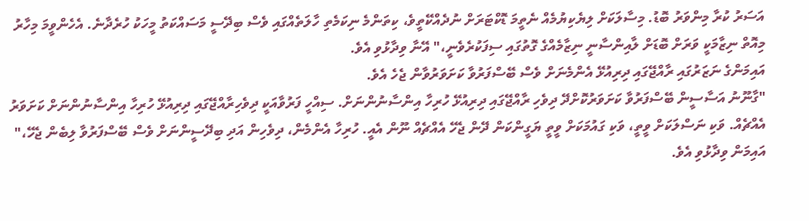އަސަރު ކުރާ މިންވަރު ބޮޑު. މިސާލަކަށް ލިޔެކިޔުމެއް ނެތީމަ ޑޮކްޓަރަށް ނުދެއްކޭތީވެ، ކިތަންމެ ނިކަމެތި ހާލަތެއްގައި ވެސް ބިދޭސީ މަސައްކަތު މީހަކު ހުރެދާނެ. އެހެންވީމަ މިހާރު މިއޮތް ނިޒާމަކީ ވަރަށް ބޮޑަށް ލާއިންސާނީ ނިޒާމެއްގެ ގޮތުގައި ސިފަކުރެވެނީ،" އޭނާ ވިދާޅުވި އެވެ.
އައިމަންގެ ނަޒަރުގައި ރާއްޖޭގައި ދިރިއުޅޭ އެންމެނަށް ވެސް ބޭސްފަރުވާ ކަށަވަރުވާން ޖެހެ އެވެ.
"ގާނޫނު އަސާސީން ބޭސްފަރުވާ ކަށަވަރުކޮށްދޭ ދިވެހި ރާއްޖޭގައި ދިރިއުޅޭ ހުރިހާ އިންސާނުންނަށް. ސިއްހީ ފަރުވާއަކީ ދިވެހިރާއްޖޭގައި ދިރިއުޅޭ ހުރިހާ އިންސާނުންނަށް ކަށަވަރު އެއްޗެއް. ވަކި ނަސްލަކަށް ވީތީ، ވަކި ގައުމަކަށް ވީތީ ޔަގީންކަން ދޭން ޖެހޭ އެއްޗެއް ނޫން އެއީ. ހުރިހާ އެންމެން، ދިވެހިން އަދި ބިދޭސީންނަށް ވެސް ބޭސްފަރުވާ ލިބެން ޖެހޭ،" އައިމަން ވިދާޅުވި އެވެ.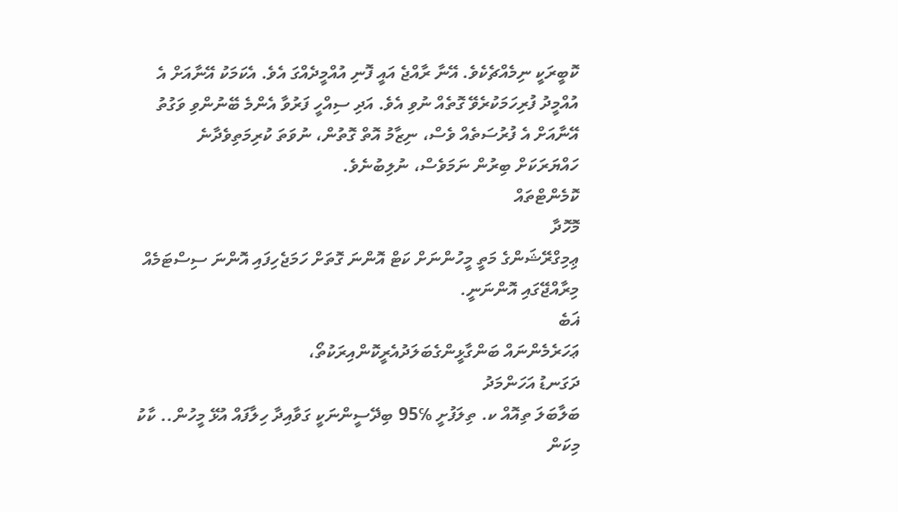ކޮބީރަކީ ނިމެއްޗެކެވެ. އޭނާ ރާއްޖެ އައީ ފޮނި އުއްމީދެއްގަ އެވެ. އެކަމަކު އޭނާއަށް އެ އުއްމީދު ފުރިހަމަކުރެވޭ ގޮތެއް ނުވި އެވެ. އަދި ސިއްހީ ފަރުވާ އެންމެ ބޭނުންވި ވަގުތު އޭނާއަށް އެ ފުރުސަތެއް ވެސް، ނިޒާމު އޮތް ގޮތުން، ނުވަތަ ކުރިމަތިވެދާނެ ހައްޔަރަކަށް ބިރުން ނަމަވެސް، ނުލިބުނެވެ.
ކޮމެންޓްތައް
މޮހޮދާ
ޢިމިގްރޭޝަންގެ މަތީ މީހުންނަށް ކަޓް އޮންނަ ގޮތަށް ހަމަޖެހިފައި އޮންނަ ސިސްޓަމެއް މިރާއްޖޭގައި އޮންނަނީ.
ޣަބެ
ޢަހަރެމެންނައް ބަންގާޅީންގެބަލަދުއެރީކޮންއިރަކުތޯ،
ދަގަނޑު އަހަންމަދު
ބަލާބަލަ ތިއޮއް ކ. ތިލަފުށީ ℅95 ބިދޭސީންނަކީ ގަވާއިދާ ހިލާފައް އުޅޭ މީހުން.. ކާކު މިކަން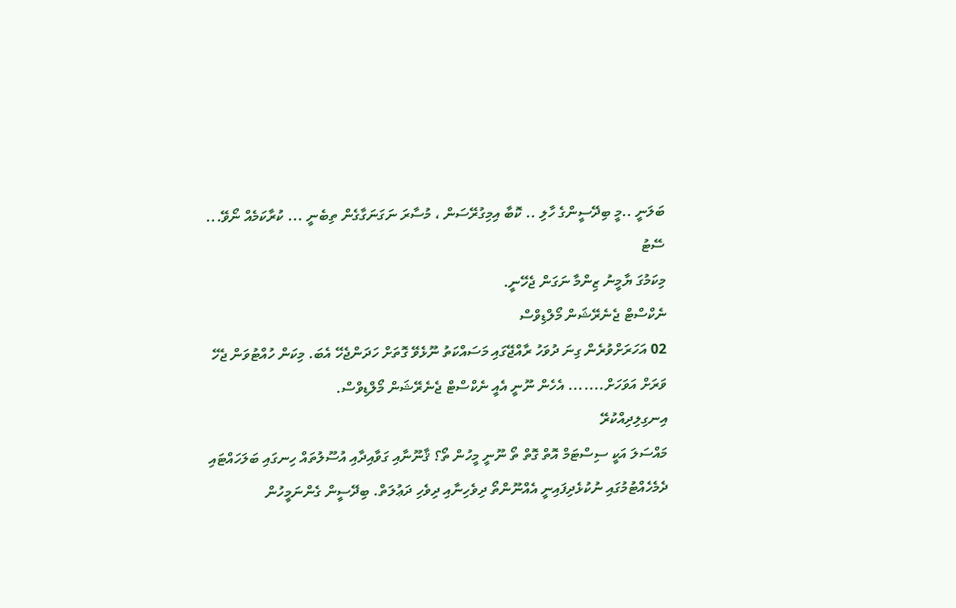ބަލަނީ ..މީ ބިދޭސީންގެ ހާލި .. ކޮބާ އިމިގުރޭސަން ، މުސާރަ ނަގަނަގާގެން ތިބެނީ ... ކުރާކަމެއް ނޯވޭ...
ސޭޓު
މިކަމުގަ ޔާމީނު ޒިންމާ ނަގަން ޖެހޭނީ.
ނެކްސްޓް ޖެނެރޭޝަން މޯލްޑިވްސް
02 އަހަރަށްވުރެން ގިނަ ދުވަހު ރާއްޖޭގައި މަސައްކަތު ނޫޅެވޭ ގޮތަށް ހަދަންޖެހޭ އެބަ. މިކަން ހުއްޓުވަން ޖެހޭ ވަރަށް އަވަހަށް....... އެހެން ނޫނީ އެއީ ނެކްސްޓް ޖެނެރޭޝަން މޯލްޑިވްސް.
އިނގިލިދިއްކުރޭ
މައްސަލަ އަކީ ސިސްޓަމް އޮތް ގޮތް ތޯ ނޫނީ މީހުން ތޯ؟ ޤާނޫނާއި ގަވާއިދާއި އުސޫލުތައް ހިނގައި ބަލަހައްޓައި ދެމެހެއްޓުމުގައި ނުކުޅެދިފައިނީ އެއްނޫންތޯ ދިވެހިނާއި ދިވެހި ދަޢުލަތް. ބިދޭސީން ގެންނަމީހުން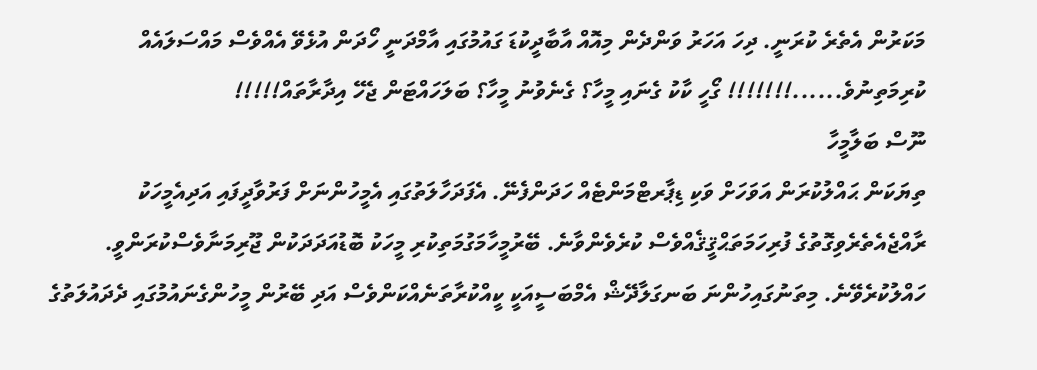މަކަރުން އެތެރެ ކުރަނީ. ދިހަ އަހަރު ވަންދެން މިއޮއް އާބާދީކުޑަ ގައުމުގައި އާމްދަނީ ހޯދަން އުޅެވޭ އެއްވެސް މައްސަލައެއް ކުރިމަތިނުވެ......!!!!!!! ގޯހީ ކާކު ގެނައި މީހާ؟ ގެނެވުނު މީހާ؟ ބަލަހައްޓަން ޖެހޭ އިދާރާތައް!!!!!
ނޫސް ބަލާމީހާ
ތިޔަކަން ޙައްލުކުރަން އަވަހަށް ވަކި ޑިޕާރޓްމަންޓެއް ހަދަންފެނޭ. އެފަދަހާލަތުގައި އެމީހުންނަށް ފަރުވާދީފައި އަދިއެމީހަކު ރާއްޖެއެތެރެވިގޮތުގެ ފުރިހަމަތަޙްޤީޤެއްވެސް ކުރެވެންވާނެ. ބޭރުމީހާމަގުމަތިކުރި މީހަކު ބޮޑުއަދަދަކުން ޖޫރިމަނާވެސްކުރަންވީ. ހައްލުކުރެވޭނެ. މިތަނުގައިހުންނަ ބަނގަލާދޭޝް އެމްބަސީއަކީ ކީއްކުރާތަނެއްކަންވެސް އަދި ބޭރުން މީހުންގެނައުމުގައި ދެދައުލަތުގެ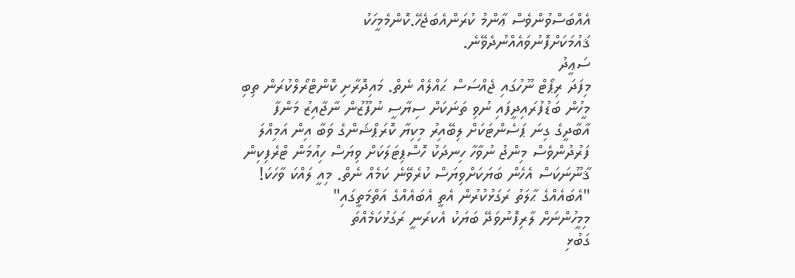އެއްބަސްވުންވެސް ޢާންމު ކުރަންއެބަޖެހޭ.ކޮންމެމީހަކު ޤައުމަކަށްފޮނުވައެއްނުދެވޭނެ.
ސަޢީދު
މިފަދަ ރިޕޯޓް ނޫހުގައި ޖެއްސަސް ޙައްލެއް ނެތް. މައިދޮރާށި ކޮންޓްރޯލްކުރަން ތިބި މީހުން ބަޑުފުރައިދީފައި ނުވި ތަނަކަށް ސިޔާސީ ނުފޫޒުން ނާޖާއިޒު މަންފާ އާބާދީގެ ގިނަ ޕަސެންޓަކަށް ލިބޭއިރު މިކިޔާ ކޮރަޕްޝަންގެ ވަބާ އިން އަމިއްލަ ފަރުދުންވެސް މިންޖު ނުވާހާ ހިނދަކު ހޮސްޕިޓަލަކަށް ވިޔަސް ހިއުމަން ޓްރެފިކިން ޤާނޫނަކަސް އެހެން ބަޔަކަށްވިޔަސް ކުރެވޭނެ ކަމެއް ނެތް. މިއީ ލައްކަ ވާހަކަ! "އެބައެއްގެ ޙާލަތު ރަގަޅުކުރުން އެތީ އެބައެއްގެ އަތްމަތީގައި"
މިމީހުންނަށް ލާރިފޮނުވަދޭ ބަޔަކު އެކރަނީ ރަގަޅުކަމެއްތަ
ގަބުޅި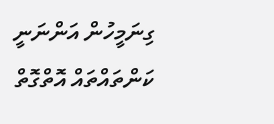ގިނަމީހުން އަންނަނީ ކަންތައްތައް އޮތްގޮތް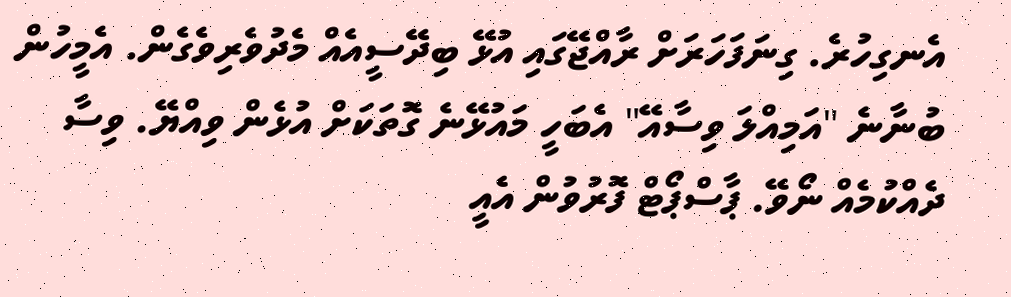އެނގިހުރެ. ގިނަފަހަރަށް ރާއްޖޭގައި އުޅޭ ބިދޭސީއެއް މެދުވެރިވެގެން. އެމީހުން ބުނާނެ "އަމިއްލަ ވިސާއޭ" އެބަހީ މައުޅޭނެ ގޮތަކަށް އުޅެން ވިއްޔޭ. ވިސާ ދެއްކުމެއް ނޯވޭ. ޕާސްޕޯޓް ފޮރުވުން އެއީ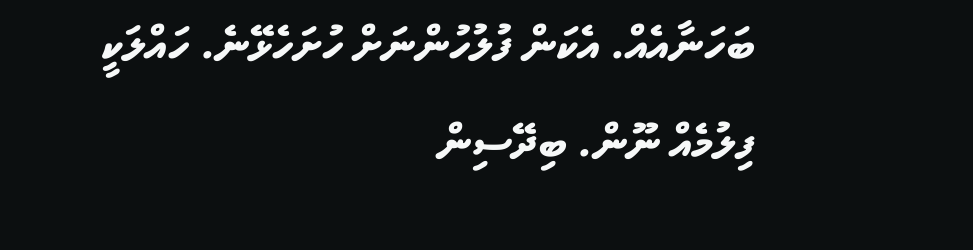ބަހަނާއެއް. އެކަން ފުލުހުންނަށް ހުށަހެޅޭނެ. ހައްލަކީ ފިލުމެއް ނޫން. ބިދޭސިން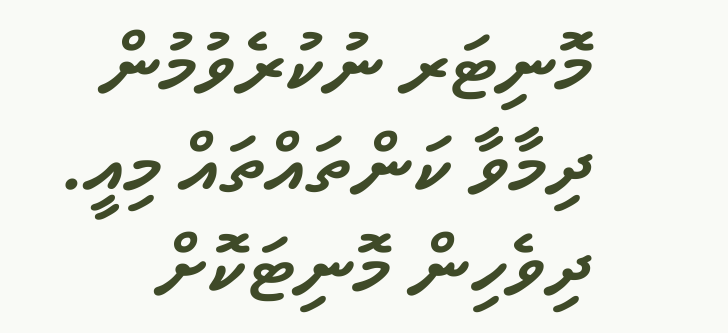މޮނިޓަރ ނުކުރެވުމުން ދިމާވާ ކަންތައްތައް މިއީ. ދިވެހިން މޮނިޓަކޮށް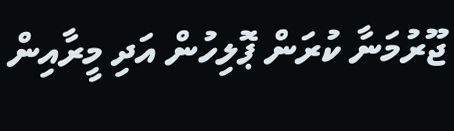ޖޫރުމަނާ ކުރަން ޕޮލިހުން އަދި މީރާއިން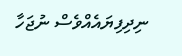ނިދިފިޔައެއްވެސް ނުޖަހާ